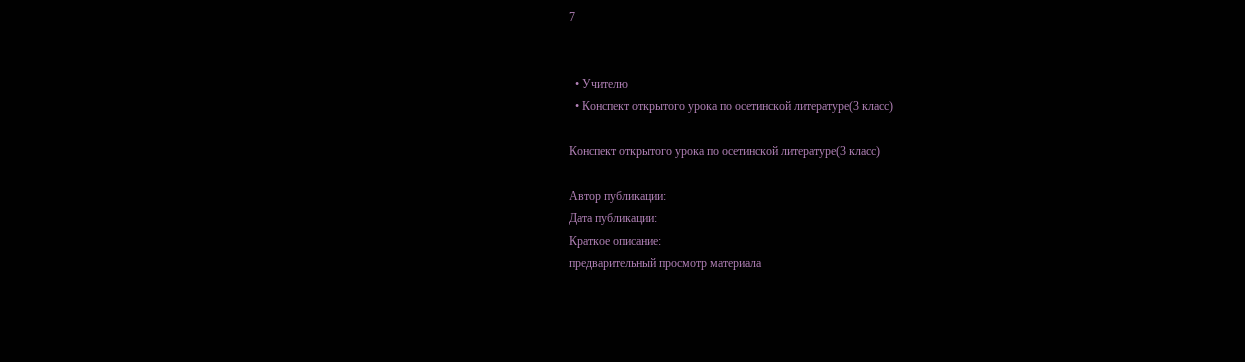7


  • Учителю
  • Конспект открытого урока по осетинской литературе(3 класс)

Конспект открытого урока по осетинской литературе(3 класс)

Автор публикации:
Дата публикации:
Краткое описание:
предварительный просмотр материала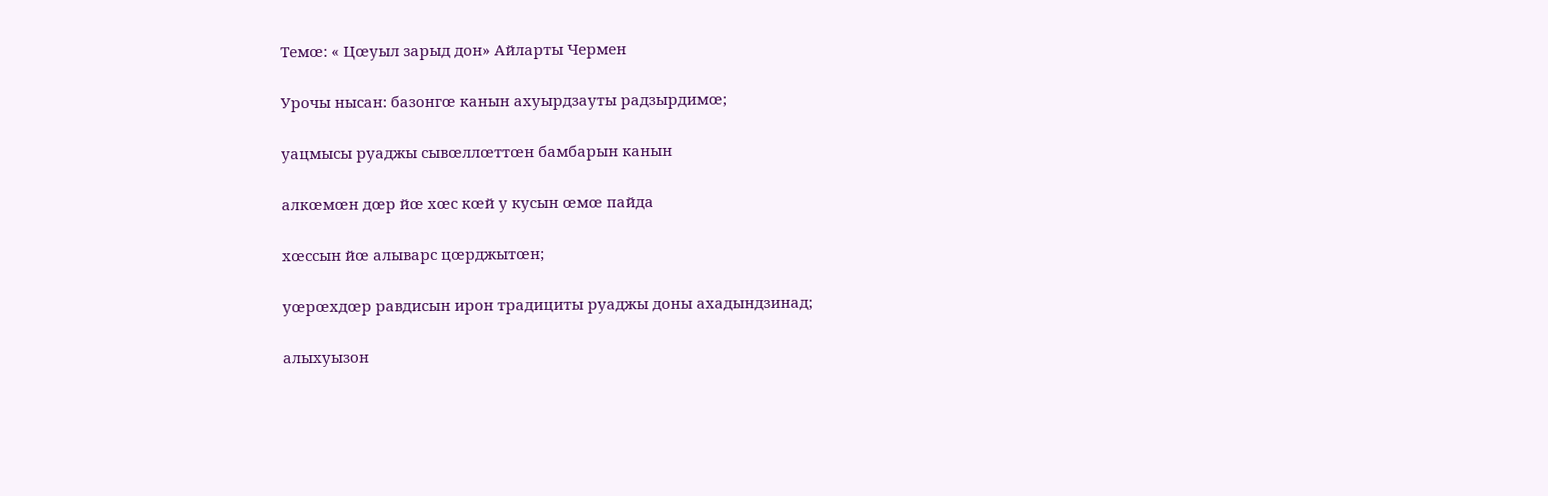Темœ: « Цœуыл зарыд дон» Айларты Чермен

Урочы нысан: базонгœ канын ахуырдзауты радзырдимœ;

уацмысы руаджы сывœллœттœн бамбарын канын

алкœмœн дœр йœ хœс кœй у кусын œмœ пайда

хœссын йœ алыварс цœрджытœн;

уœрœхдœр равдисын ирон традициты руаджы доны ахадындзинад;

алыхуызон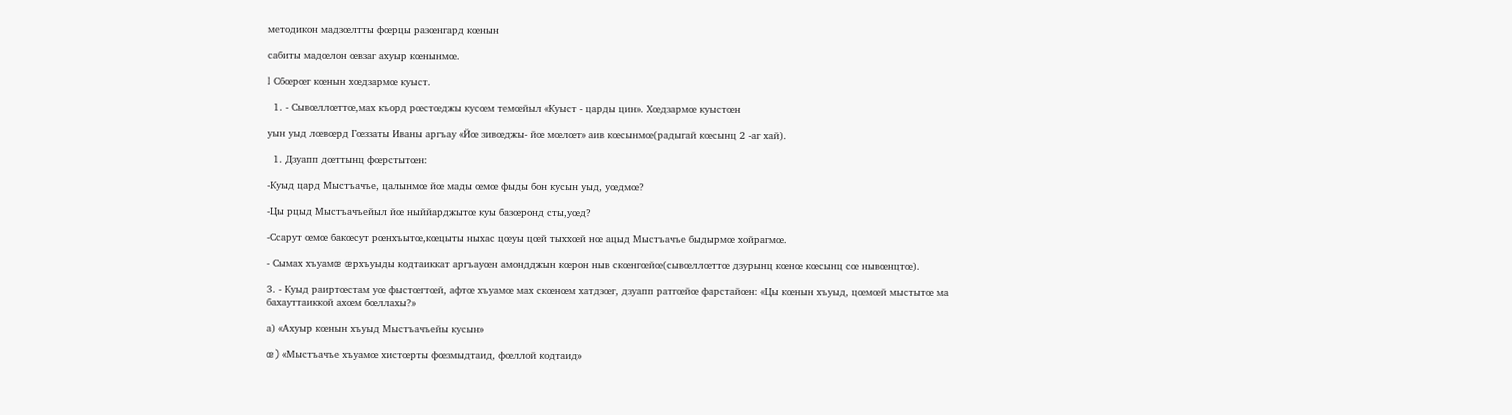методикон мадзœлтты фœрцы разœнгард кœнын

сабиты мадœлон œвзаг ахуыр кœнынмœ.

I Сбœрœг кœнын хœдзармœ куыст.

  1. - Сывœллœттœ,мах къорд рœстœджы кусœм темœйыл «Куыст - царды цин». Хœдзармœ куыстœн

уын уыд лœвœрд Гœззаты Иваны аргъау «Йœ зивœджы- йœ мœлœт» аив кœсынмœ(радыгай кœсынц 2 -аг хай).

  1. Дзуапп дœттынц фœрстытœн:

-Куыд цард Мыстъачъе, цалынмœ йœ мады œмœ фыды бон кусын уыд, уœдмœ?

-Цы рцыд Мыстъачъейыл йœ ныййарджытœ куы базœронд сты,уœд?

-Ссарут œмœ бакœсут рœнхъытœ,кœцыты ныхас цœуы цœй тыххœй нœ ацыд Мыстъачъе быдырмœ хойрагмœ.

- Сымах хъуамœ œрхъуыды кодтаиккат аргъауœн амондджын кœрон ныв скœнгœйœ(сывœллœттœ дзурынц кœнœ кœсынц сœ нывœнцтœ).

3. - Куыд раиртœстам уœ фыстœгтœй, афтœ хъуамœ мах скœнœм хатдзœг, дзуапп ратгœйœ фарстайœн: «Цы кœнын хъуыд, цœмœй мыстытœ ма бахауттаиккой ахœм бœллахы?»

а) «Ахуыр кœнын хъуыд Мыстъачъейы кусын»

œ) «Мыстъачъе хъуамœ хистœрты фœзмыдтаид, фœллой кодтаид»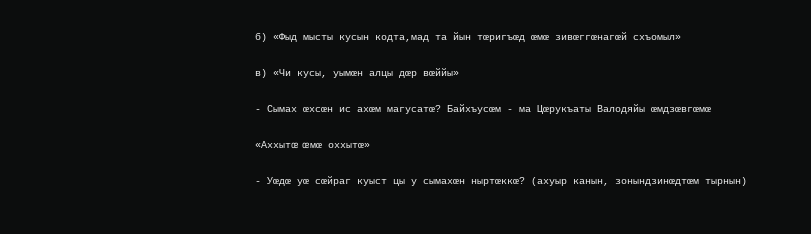б) «Фыд мысты кусын кодта,мад та йын тœригъœд œмœ зивœггœнагœй схъомыл»

в) «Чи кусы, уымœн алцы дœр вœййы»

- Сымах œхсœн ис ахœм магусатœ? Байхъусœм - ма Цœрукъаты Валодяйы œмдзœвгœмœ

«Аххытœ œмœ оххытœ»

- Уœдœ уœ сœйраг куыст цы у сымахœн ныртœккœ? (ахуыр канын, зонындзинœдтœм тырнын)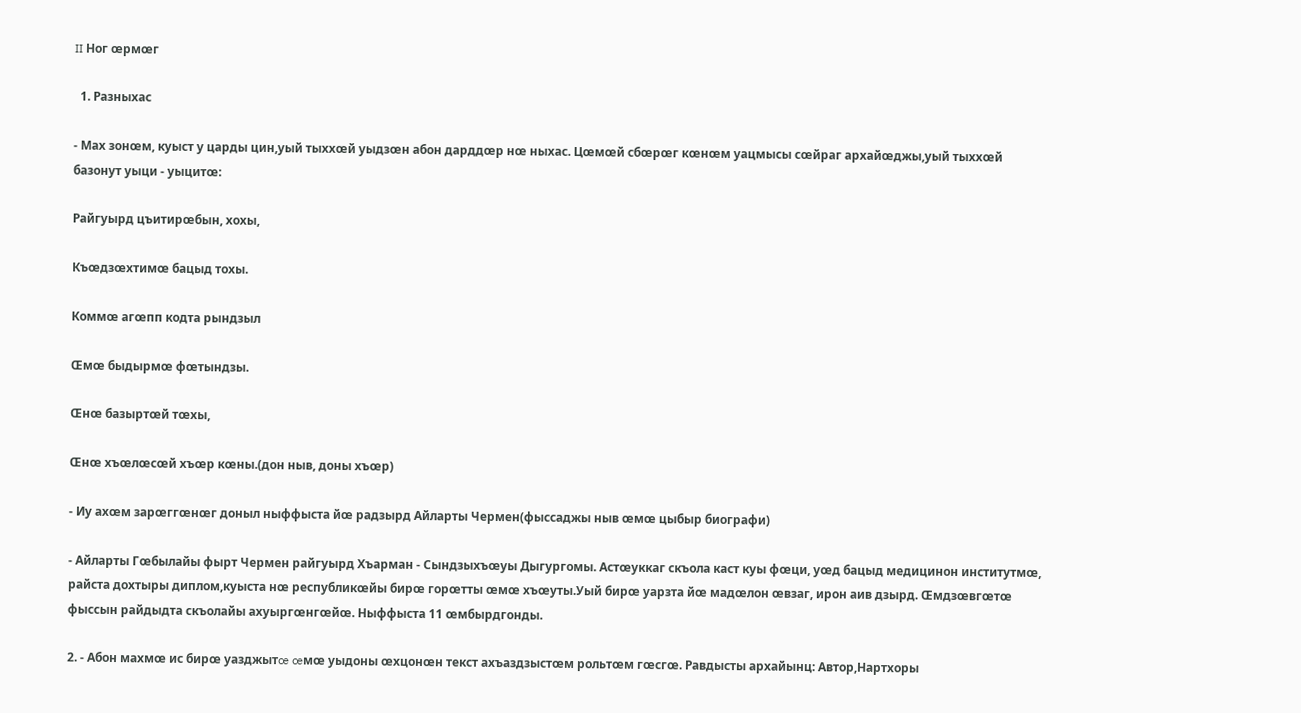II Ног œрмœг

  1. Разныхас

- Мах зонœм, куыст у царды цин,уый тыххœй уыдзœн абон дарддœр нœ ныхас. Цœмœй сбœрœг кœнœм уацмысы сœйраг архайœджы,уый тыххœй базонут уыци - уыцитœ:

Райгуырд цъитирœбын, хохы,

Къœдзœхтимœ бацыд тохы.

Коммœ агœпп кодта рындзыл

Œмœ быдырмœ фœтындзы.

Œнœ базыртœй тœхы,

Œнœ хъœлœсœй хъœр кœны.(дон ныв, доны хъœр)

- Иу ахœм зарœггœнœг доныл ныффыста йœ радзырд Айларты Чермен(фыссаджы ныв œмœ цыбыр биографи)

- Айларты Гœбылайы фырт Чермен райгуырд Хъарман - Сындзыхъœуы Дыгургомы. Астœуккаг скъола каст куы фœци, уœд бацыд медицинон институтмœ, райста дохтыры диплом,куыста нœ республикœйы бирœ горœтты œмœ хъœуты.Уый бирœ уарзта йœ мадœлон œвзаг, ирон аив дзырд. Œмдзœвгœтœ фыссын райдыдта скъолайы ахуыргœнгœйœ. Ныффыста 11 œмбырдгонды.

2. - Абон махмœ ис бирœ уазджытœ œмœ уыдоны œхцонœн текст ахъаздзыстœм рольтœм гœсгœ. Равдысты архайынц: Автор,Нартхоры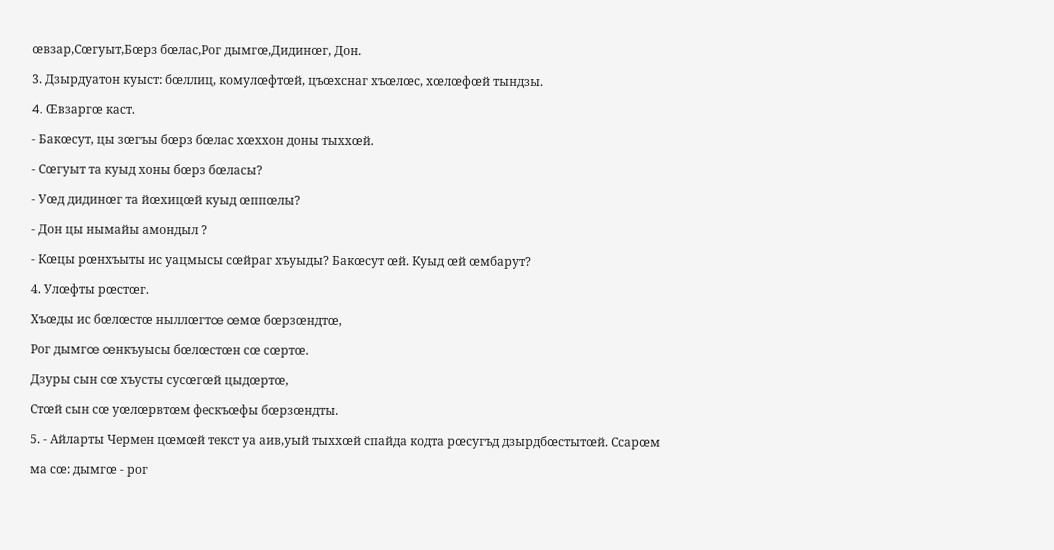œвзар,Сœгуыт,Бœрз бœлас,Рог дымгœ,Дидинœг, Дон.

3. Дзырдуатон куыст: бœллиц, комулœфтœй, цъœхснаг хъœлœс, хœлœфœй тындзы.

4. Œвзаргœ каст.

- Бакœсут, цы зœгъы бœрз бœлас хœххон доны тыххœй.

- Сœгуыт та куыд хоны бœрз бœласы?

- Уœд дидинœг та йœхицœй куыд œппœлы?

- Дон цы нымайы амондыл ?

- Кœцы рœнхъыты ис уацмысы сœйраг хъуыды? Бакœсут œй. Куыд œй œмбарут?

4. Улœфты рœстœг.

Хъœды ис бœлœстœ ныллœгтœ œмœ бœрзœндтœ,

Рог дымгœ œнкъуысы бœлœстœн сœ сœртœ.

Дзуры сын сœ хъусты сусœгœй цыдœртœ,

Стœй сын сœ уœлœрвтœм фескъœфы бœрзœндты.

5. - Айларты Чермен цœмœй текст уа аив,уый тыххœй спайда кодта рœсугъд дзырдбœстытœй. Ссарœм

ма сœ: дымгœ - рог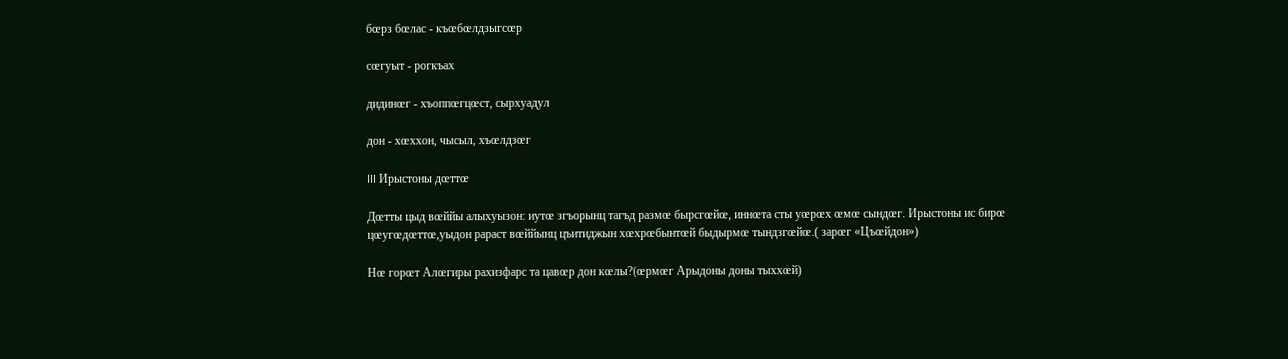бœрз бœлас - къœбœлдзыгсœр

сœгуыт - рогкъах

дидинœг - хъоппœгцœст, сырхуадул

дон - хœххон, чысыл, хъœлдзœг

III Ирыстоны дœттœ

Дœтты цыд вœййы алыхуызон: иутœ згъорынц тагъд размœ бырсгœйœ, иннœта сты уœрœх œмœ сындœг. Ирыстоны ис бирœ цœугœдœттœ,уыдон рараст вœййынц цъитиджын хœхрœбынтœй быдырмœ тындзгœйœ.( зарœг «Цъœйдон»)

Нœ горœт Алœгиры рахизфарс та цавœр дон кœлы?(œрмœг Арыдоны доны тыххœй)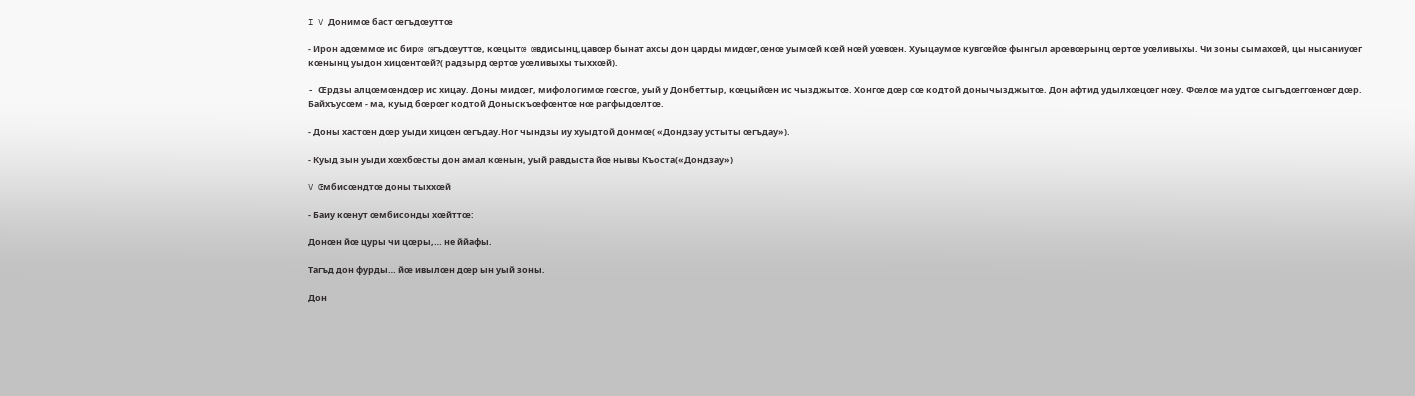I V Донимœ баст œгъдœуттœ

- Ирон адœммœ ис бирœ œгъдœуттœ, кœцытœ œвдисынц,цавœр бынат ахсы дон царды мидœг,œнœ уымœй кœй нœй уœвœн. Хуыцаумœ кувгœйœ фынгыл арœвœрынц œртœ уœливыхы. Чи зоны сымахœй, цы нысаниуœг кœнынц уыдон хицœнтœй?( радзырд œртœ уœливыхы тыххœй).

- Œрдзы алцœмœндœр ис хицау. Доны мидœг, мифологимœ гœсгœ, уый у Донбеттыр, кœцыйœн ис чызджытœ. Хонгœ дœр сœ кодтой донычызджытœ. Дон афтид удылхœцœг нœу. Фœлœ ма удтœ сыгъдœггœнœг дœр. Байхъусœм - ма, куыд бœрœг кодтой Доныскъœфœнтœ нœ рагфыдœлтœ.

- Доны хастœн дœр уыди хицœн œгъдау.Ног чындзы иу хуыдтой донмœ( «Дондзау устыты œгъдау»).

- Куыд зын уыди хœхбœсты дон амал кœнын, уый равдыста йœ нывы Къоста(«Дондзау»)

V Œмбисœндтœ доны тыххœй

- Баиу кœнут œмбисонды хœйттœ:

Донœн йœ цуры чи цœры,… не ййафы.

Тагъд дон фурды… йœ ивылœн дœр ын уый зоны.

Дон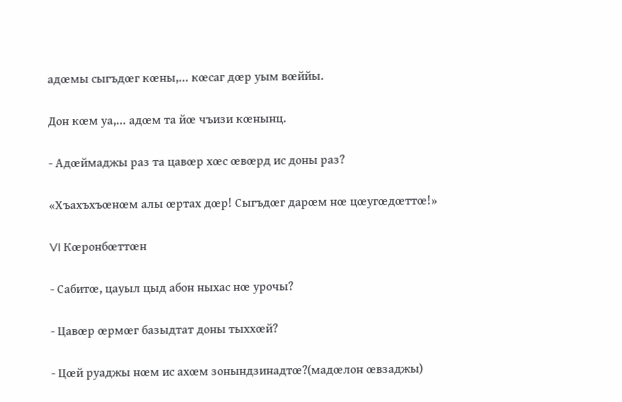адœмы сыгъдœг кœны,… кœсаг дœр уым вœййы.

Дон кœм уа,… адœм та йœ чъизи кœнынц.

- Адœймаджы раз та цавœр хœс œвœрд ис доны раз?

«Хъахъхъœнœм алы œртах дœр! Сыгъдœг дарœм нœ цœугœдœттœ!»

VI Кœронбœттœн

- Сабитœ, цауыл цыд абон ныхас нœ урочы?

- Цавœр œрмœг базыдтат доны тыххœй?

- Цœй руаджы нœм ис ахœм зонындзинадтœ?(мадœлон œвзаджы)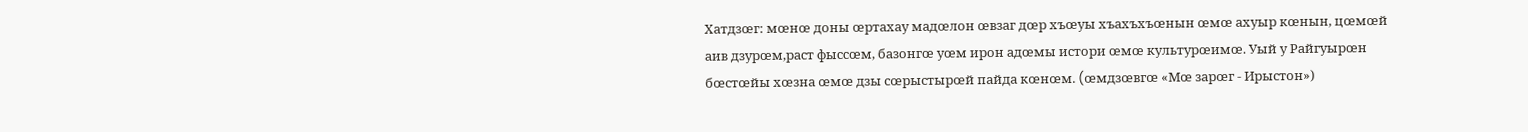Хатдзœг: мœнœ доны œртахау мадœлон œвзаг дœр хъœуы хъахъхъœнын œмœ ахуыр кœнын, цœмœй аив дзурœм,раст фыссœм, базонгœ уœм ирон адœмы истори œмœ культурœимœ. Уый у Райгуырœн бœстœйы хœзна œмœ дзы сœрыстырœй пайда кœнœм. (œмдзœвгœ «Мœ зарœг - Ирыстон»)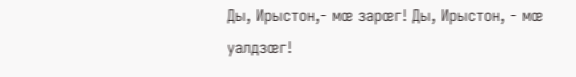Ды, Ирыстон,- мœ зарœг! Ды, Ирыстон, - мœ уалдзœг!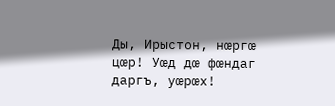Ды, Ирыстон, нœргœ цœр! Уœд дœ фœндаг даргъ, уœрœх!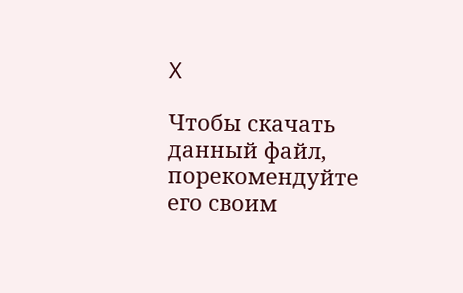X

Чтобы скачать данный файл, порекомендуйте его своим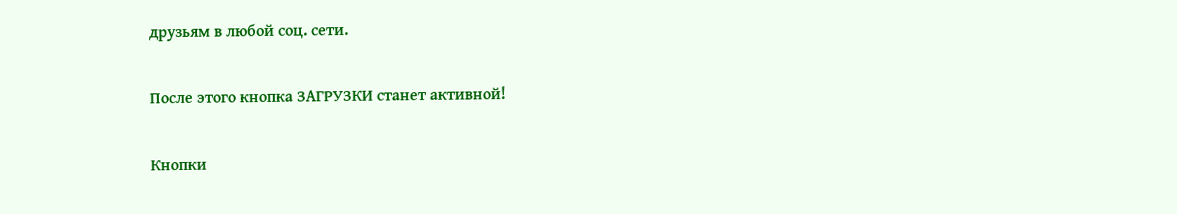друзьям в любой соц. сети.

После этого кнопка ЗАГРУЗКИ станет активной!

Кнопки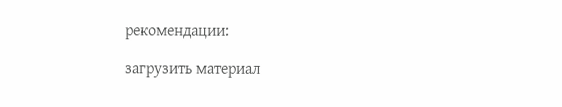рекомендации:

загрузить материал